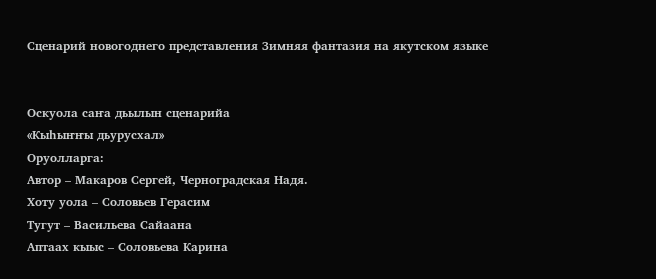Сценарий новогоднего представления Зимняя фантазия на якутском языке


Оскуола саҥа дьылын сценарийа
«Кыһыҥҥы дьурусхал»
Оруолларга:
Автор – Макаров Сергей, Черноградская Надя.
Хоту уола – Соловьев Герасим
Тугут – Васильева Сайаана
Аптаах кыыс – Соловьева Карина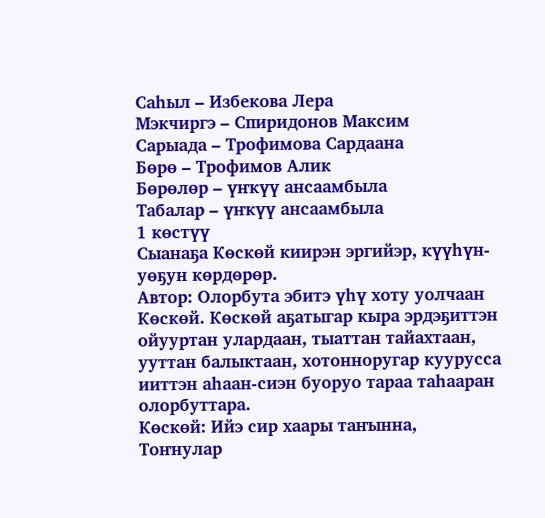Саһыл – Избекова Лера
Мэкчиргэ – Спиридонов Максим
Сарыада – Трофимова Сардаана
Бөрө – Трофимов Алик
Бөрөлөр – үҥкүү ансаамбыла
Табалар – үҥкүү ансаамбыла
1 көстүү
Сыанаҕа Көскөй киирэн эргийэр, күүһүн-уөҕун көрдөрөр.
Автор: Олорбута эбитэ үһү хоту уолчаан Көскөй. Көскөй аҕатыгар кыра эрдэҕиттэн ойууртан улардаан, тыаттан тайахтаан, ууттан балыктаан, хотонноругар куурусса ииттэн аһаан-сиэн буоруо тараа таһааран олорбуттара.
Көскөй: Ийэ сир хаары таҥынна,
Тоҥнулар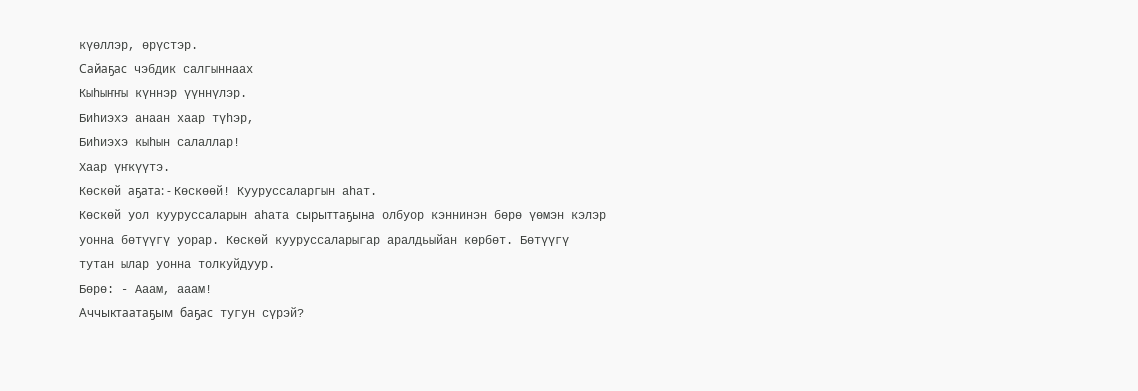күөллэр, өрүстэр.
Сайаҕас чэбдик салгыннаах
Кыһыҥҥы күннэр үүннүлэр.
Биһиэхэ анаан хаар түһэр,
Биһиэхэ кыһын салаллар!
Хаар үҥкүүтэ.
Көскөй аҕата: - Көскөөй! Кууруссаларгын аһат.
Көскөй уол кууруссаларын аһата сырыттаҕына олбуор кэннинэн бөрө үөмэн кэлэр уонна бөтүүгү уорар. Көскөй кууруссаларыгар аралдьыйан көрбөт. Бөтүүгү тутан ылар уонна толкуйдуур.
Бөрө: - Ааам, ааам!
Аччыктаатаҕым баҕас тугун сүрэй?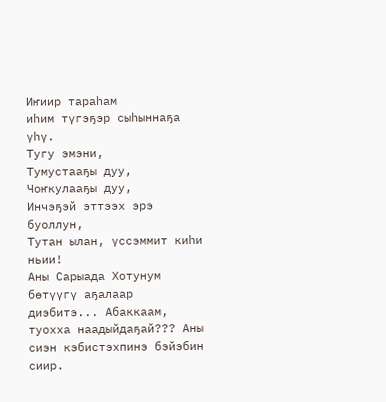Иҥиир тараһам
иһим түгэҕэр сыһыннаҕа үһү.
Тугу эмэни,
Тумустааҕы дуу,
Чоҥкулааҕы дуу,
Инчэҕэй эттээх эрэ буоллун,
Тутан ылан, үссэммит киһи ньии!
Аны Сарыада Хотунум бөтүүгү аҕалаар диэбитэ... Абаккаам, туохха наадыйдаҕай??? Аны сиэн кэбистэхпинэ бэйэбин сиир.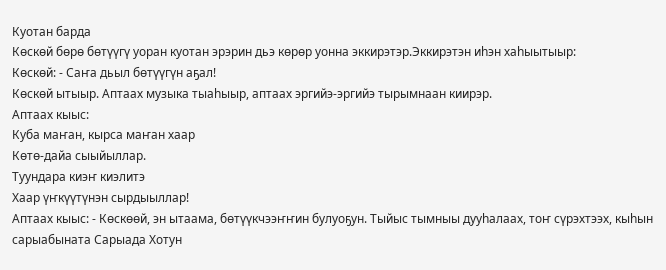Куотан барда
Көскөй бөрө бөтүүгү уоран куотан эрэрин дьэ көрөр уонна эккирэтэр.Эккирэтэн иһэн хаһыытыыр:
Көскөй: - Саҥа дьыл бөтүүгүн аҕал!
Көскөй ытыыр. Аптаах музыка тыаһыыр, аптаах эргийэ-эргийэ тырымнаан киирэр.
Аптаах кыыс:
Куба маҥан, кырса маҥан хаар
Көтө-дайа сыыйыллар.
Туундара киэҥ киэлитэ
Хаар үҥкүүтүнэн сырдыыллар!
Аптаах кыыс: - Көскөөй, эн ытаама, бөтүүкчээҥҥин булуоҕун. Тыйыс тымныы дууһалаах, тоҥ сүрэхтээх, кыһын сарыабыната Сарыада Хотун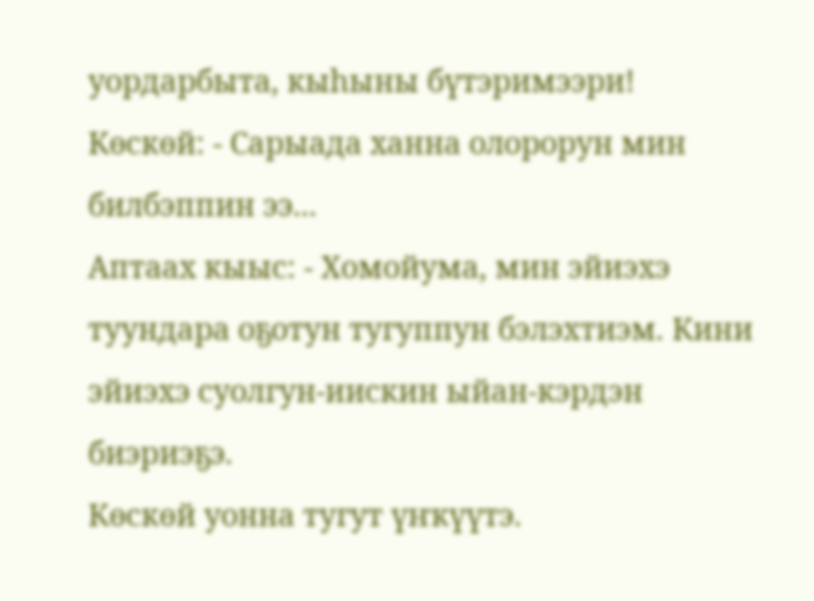уордарбыта, кыһыны бүтэримээри!
Көскөй: - Сарыада ханна олорорун мин билбэппин ээ...
Аптаах кыыс: - Хомойума, мин эйиэхэ туундара оҕотун тугуппун бэлэхтиэм. Кини эйиэхэ суолгун-иискин ыйан-кэрдэн биэриэҕэ.
Көскөй уонна тугут үҥкүүтэ.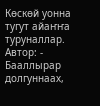Көскөй уонна тугут айаҥҥа туруналлар.
Автор: - Бааллырар долгуннаах,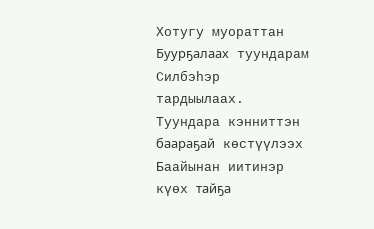Хотугу муораттан
Буурҕалаах туундарам
Силбэһэр тардыылаах.
Туундара кэнниттэн
баараҕай көстүүлээх
Баайынан иитинэр
күөх тайҕа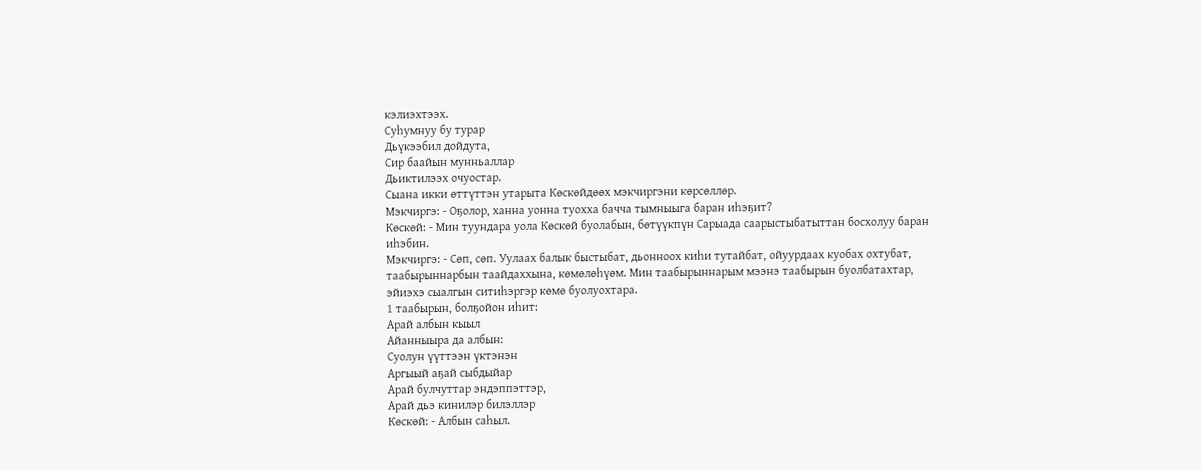кэлиэхтээх.
Суһумнуу бу турар
Дьүкээбил дойдута,
Сир баайын мунньаллар
Дьиктилээх очуостар.
Сыана икки өттүттэн утарыта Көскөйдөөх мэкчиргэни көрсөллөр.
Мэкчиргэ: - Оҕолор, ханна уонна туохха бачча тымныыга баран иһэҕит?
Көскөй: - Мин туундара уола Көскөй буолабын, бөтүүкпүн Сарыада саарыстыбатыттан босхолуу баран иһэбин.
Мэкчиргэ: - Сөп, сөп. Уулаах балык быстыбат, дьонноох киһи тутайбат, ойуурдаах куобах охтубат, таабырыннарбын таайдаххына, көмөлөһүөм. Мин таабырыннарым мээнэ таабырын буолбатахтар, эйиэхэ сыалгын ситиһэргэр көмө буолуохтара.
1 таабырын, болҕойон иһит:
Арай албын кыыл
Айанныыра да албын:
Суолун үүттээн үктэнэн
Аргыый аҕай сыбдыйар
Арай булчуттар эндэппэттэр,
Арай дьэ кинилэр билэллэр
Көскөй: - Албын саһыл.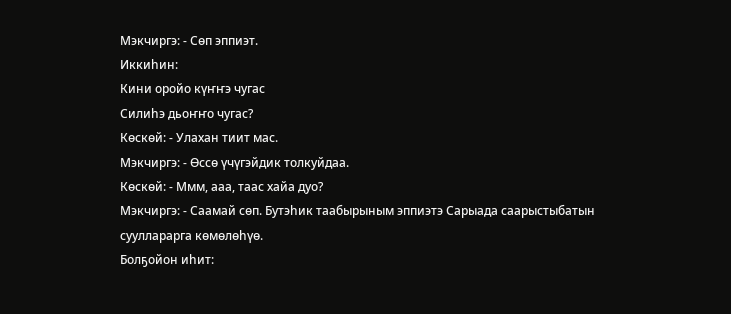Мэкчиргэ: - Сөп эппиэт.
Иккиһин:
Кини оройо күҥҥэ чугас
Силиһэ дьоҥҥо чугас?
Көскөй: - Улахан тиит мас.
Мэкчиргэ: - Өссө үчүгэйдик толкуйдаа.
Көскөй: - Ммм, ааа, таас хайа дуо?
Мэкчиргэ: - Саамай сөп. Бутэһик таабырыным эппиэтэ Сарыада саарыстыбатын суулларарга көмөлөһүө.
Болҕойон иһит: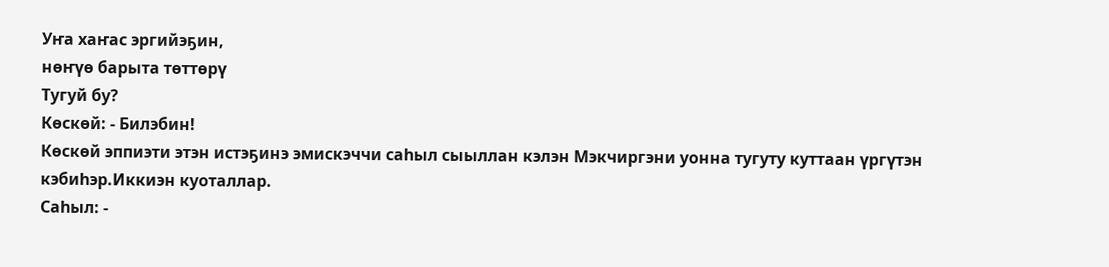Уҥа хаҥас эргийэҕин,
нөҥүө барыта төттөрү
Тугуй бу?
Көскөй: - Билэбин!
Көскөй эппиэти этэн истэҕинэ эмискэччи саһыл сыыллан кэлэн Мэкчиргэни уонна тугуту куттаан үргүтэн кэбиһэр.Иккиэн куоталлар.
Саһыл: -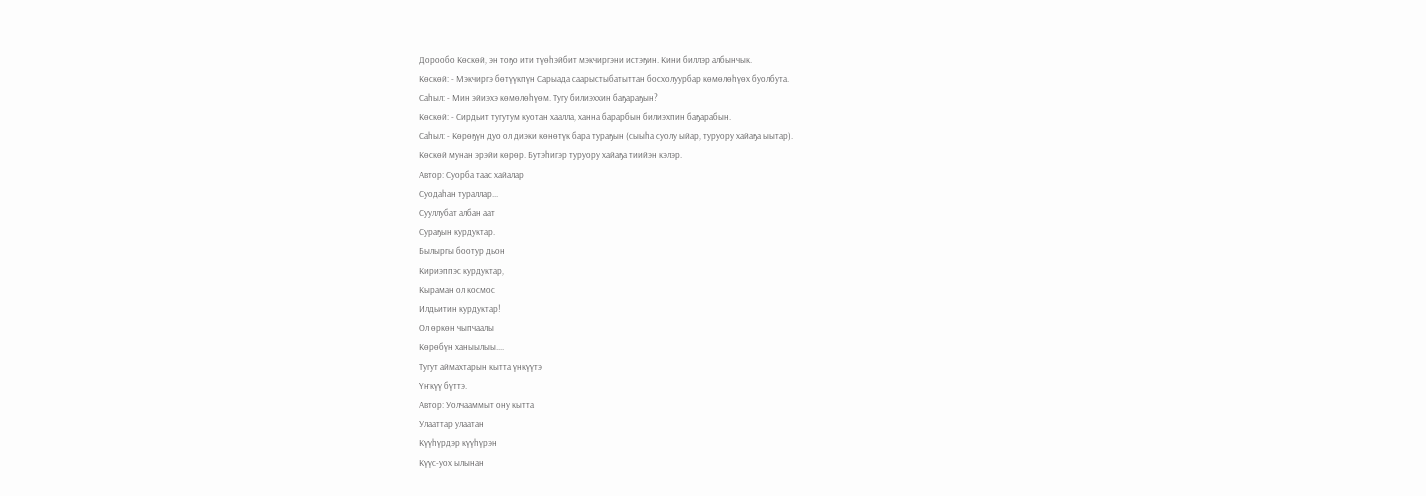Дорообо Көскөй, эн тоҕо ити түөһэйбит мэкчиргэни истэҕин. Кини биллэр албынчык.
Көскөй: - Мэкчиргэ бөтүүкпүн Сарыада саарыстыбатыттан босхолуурбар көмөлөһүөх буолбута.
Саһыл: - Мин эйиэхэ көмөлөһүөм. Тугу билиэххин баҕараҕын?
Көскөй: - Сирдьит тугутум куотан хаалла, ханна барарбын билиэхпин баҕарабын.
Саһыл: - Көрөҕүн дуо ол диэки көнөтүк бара тураҕын (сыыһа суолу ыйар, туруору хайаҕа ыытар).
Көскөй мунан эрэйи көрөр. Бутэһигэр туруору хайаҕа тиийэн кэлэр.
Автор: Суорба таас хайалар
Суодаһан тураллар...
Сууллубат албан аат
Сураҕын курдуктар.
Былыргы боотур дьон
Кириэппэс курдуктар,
Кыраман ол космос
Илдьитин курдуктар!
Ол өркөн чыпчаалы
Көрөбүн ханыылыы....
Тугут аймахтарын кытта үнкүүтэ
Үҥкүү бүттэ.
Автор: Уолчааммыт ону кытта
Улааттар улаатан
Күүһүрдэр күүһүрэн
Күүс-уох ылынан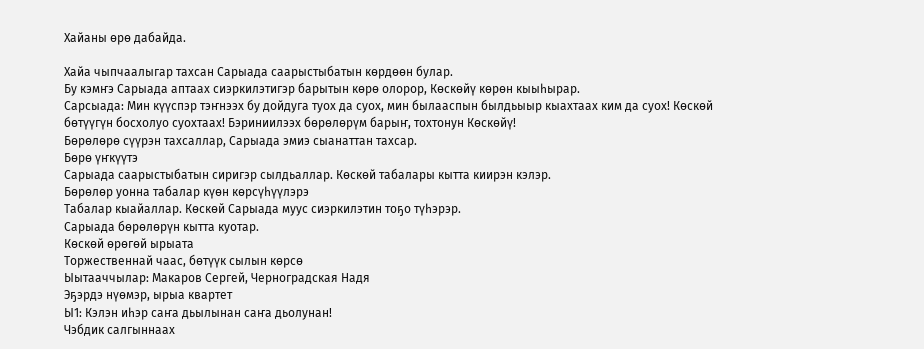Хайаны өрө дабайда.

Хайа чыпчаалыгар тахсан Сарыада саарыстыбатын көрдөөн булар.
Бу кэмҥэ Сарыада аптаах сиэркилэтигэр барытын көрө олорор, Көскөйү көрөн кыыһырар.
Сарсыада: Мин күүспэр тэҥнээх бу дойдуга туох да суох, мин былааспын былдьыыр кыахтаах ким да суох! Көскөй бөтүүгүн босхолуо суохтаах! Бэриниилээх бөрөлөрүм барыҥ, тохтонун Көскөйү!
Бөрөлөрө сүүрэн тахсаллар, Сарыада эмиэ сыанаттан тахсар.
Бөрө үҥкүүтэ
Сарыада саарыстыбатын сиригэр сылдьаллар. Көскөй табалары кытта киирэн кэлэр.
Бөрөлөр уонна табалар күөн көрсүһүүлэрэ
Табалар кыайаллар. Көскөй Сарыада муус сиэркилэтин тоҕо түһэрэр.
Сарыада бөрөлөрүн кытта куотар.
Көскөй өрөгөй ырыата
Торжественнай чаас, бөтүүк сылын көрсө
Ыытааччылар: Макаров Сергей, Черноградская Надя
Эҕэрдэ нүөмэр, ырыа квартет
Ы1: Кэлэн иһэр саҥа дьылынан саҥа дьолунан!
Чэбдик салгыннаах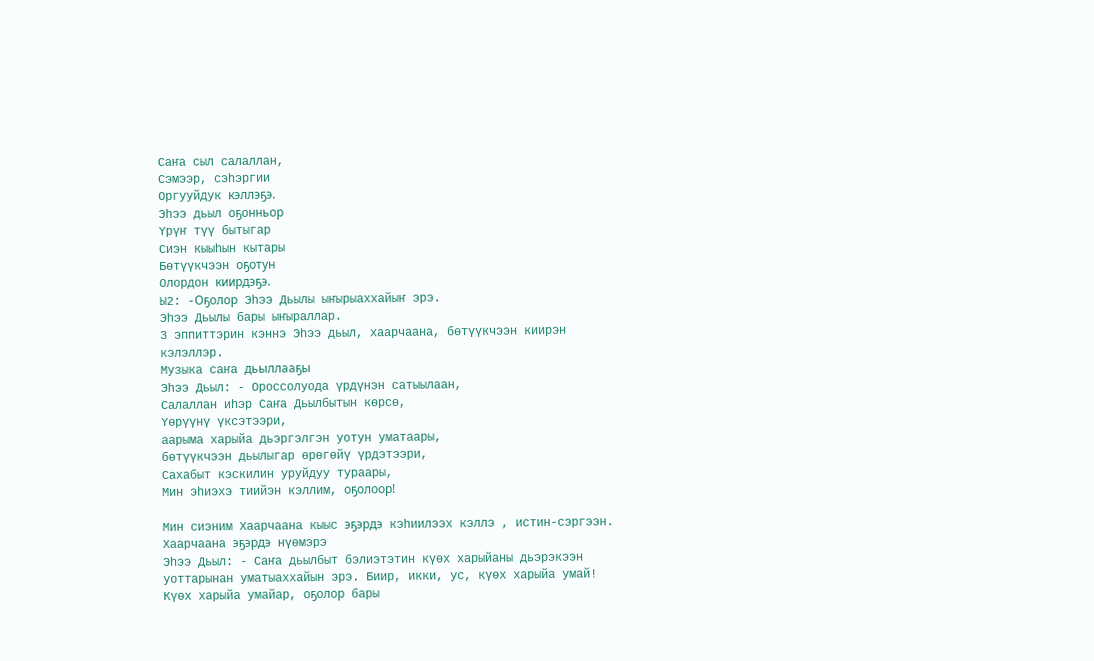Саҥа сыл салаллан,
Сэмээр, сэһэргии
Оргууйдук кэллэҕэ.
Эһээ дьыл оҕонньор
Үрүҥ түү бытыгар
Сиэн кыыһын кытары
Бөтүүкчээн оҕотун
Олордон киирдэҕэ.
Ы2: -Оҕолор Эһээ Дьылы ыҥырыаххайыҥ эрэ.
Эһээ Дьылы бары ыҥыраллар.
3 эппиттэрин кэннэ Эһээ дьыл, хаарчаана, бөтүүкчээн киирэн кэлэллэр.
Музыка саҥа дьыллааҕы
Эһээ Дьыл: - Ороссолуода үрдүнэн сатыылаан,
Салаллан иһэр Саҥа Дьылбытын көрсө,
Үөрүүнү үксэтээри,
аарыма харыйа дьэргэлгэн уотун уматаары,
бөтүүкчээн дьылыгар өрөгөйү үрдэтээри,
Сахабыт кэскилин уруйдуу тураары,
Мин эһиэхэ тиийэн кэллим, оҕолоор!

Мин сиэним Хаарчаана кыыс эҕэрдэ кэһиилээх кэллэ , истин-сэргээн.
Хаарчаана эҕэрдэ нүөмэрэ
Эһээ Дьыл: - Саҥа дьылбыт бэлиэтэтин күөх харыйаны дьэрэкээн уоттарынан уматыаххайын эрэ. Биир, икки, ус, күөх харыйа умай!
Күөх харыйа умайар, оҕолор бары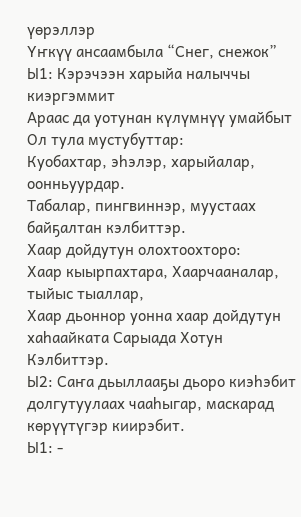үөрэллэр
Үҥкүү ансаамбыла “Снег, снежок”
Ы1: Кэрэчээн харыйа налыччы киэргэммит
Араас да уотунан күлүмнүү умайбыт
Ол тула мустубуттар:
Куобахтар, эһэлэр, харыйалар, оонньуурдар.
Табалар, пингвиннэр, муустаах байҕалтан кэлбиттэр.
Хаар дойдутун олохтоохторо:
Хаар кыырпахтара, Хаарчааналар, тыйыс тыаллар,
Хаар дьоннор уонна хаар дойдутун хаһаайката Сарыада Хотун
Кэлбиттэр.
Ы2: Саҥа дьыллааҕы дьоро киэһэбит долгутуулаах чааһыгар, маскарад көрүүтүгэр киирэбит.
Ы1: -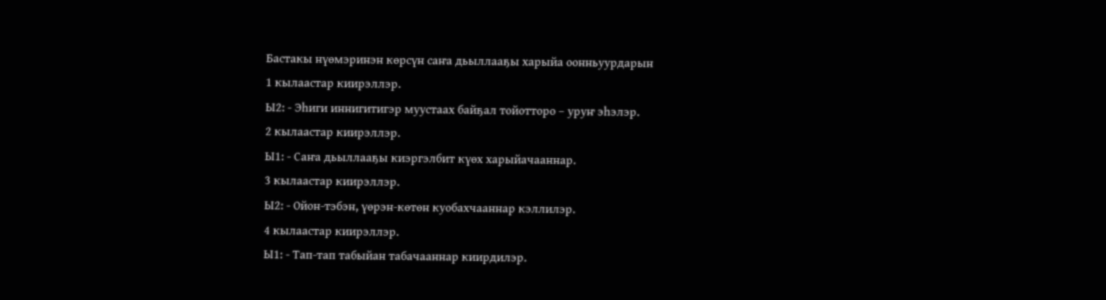Бастакы нүөмэринэн көрсүн саҥа дьыллааҕы харыйа оонньуурдарын
1 кылаастар киирэллэр.
Ы2: - Эһиги иннигитигэр муустаах байҕал тойотторо – уруҥ эһэлэр.
2 кылаастар киирэллэр.
Ы1: - Саҥа дьыллааҕы киэргэлбит күөх харыйачааннар.
3 кылаастар киирэллэр.
Ы2: - Ойон-тэбэн, үөрэн-көтөн куобахчааннар кэллилэр.
4 кылаастар киирэллэр.
Ы1: - Тап-тап табыйан табачааннар киирдилэр.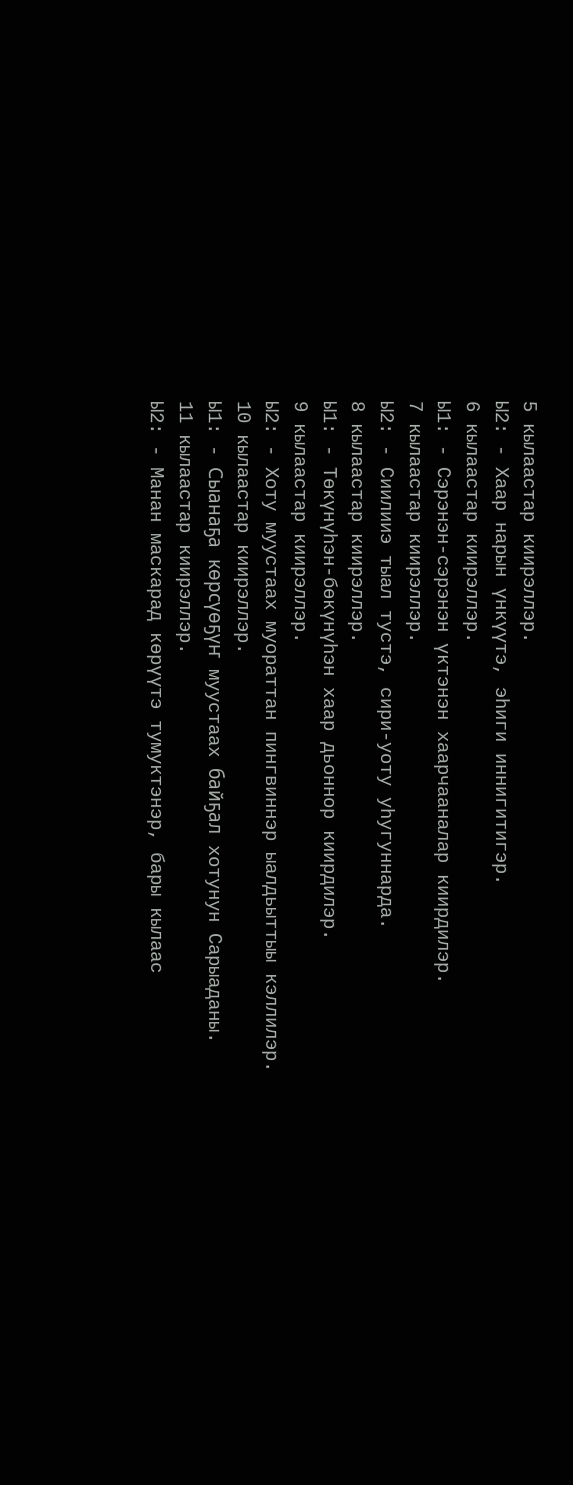5 кылаастар киирэллэр.
Ы2: - Хаар нарын үнкүүтэ, эһиги иннигитигэр.
6 кылаастар киирэллэр.
Ы1: - Сэрэнэн-сэрэнэн үктэнэн хаарчааналар киирдилэр.
7 кылаастар киирэллэр.
Ы2: - Сиилииэ тыал тустэ, сири-уоту уһугуннарда.
8 кылаастар киирэллэр.
Ы1: - Төкүнүһэн-бөкүнүһэн хаар дьоннор киирдилэр.
9 кылаастар киирэллэр.
Ы2: - Хоту муустаах муораттан пингвиннэр ыалдьыттыы кэллилэр.
10 кылаастар киирэллэр.
Ы1: - Сыанаҕа көрсүөҕүҥ муустаах байҕал хотунун Сарыаданы.
11 кылаастар киирэллэр.
Ы2: - Манан маскарад көрүүтэ тумуктэнэр, бары кылаас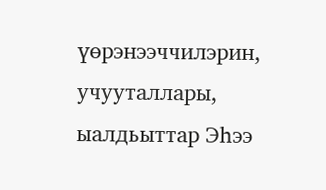үөрэнээччилэрин, учууталлары, ыалдьыттар Эһээ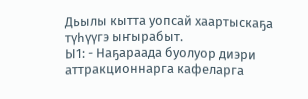Дьылы кытта уопсай хаартыскаҕа түһүүгэ ыҥырабыт.
Ы1: - Наҕараада буолуор диэри аттракционнарга кафеларга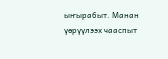ыҥырабыт. Манан үөрүүлээх чааспыт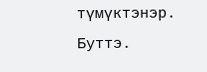түмүктэнэр.
Буттэ.